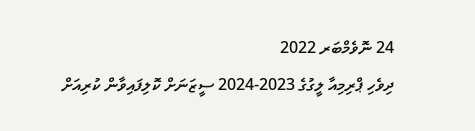24 ނޮވެމްބަރ 2022
ދިވެހި ޕްރިމިއާ ލީގުގެ 2023-2024 ސީޒަނަށް ކޮލިފައިވާން ކުރިއަށް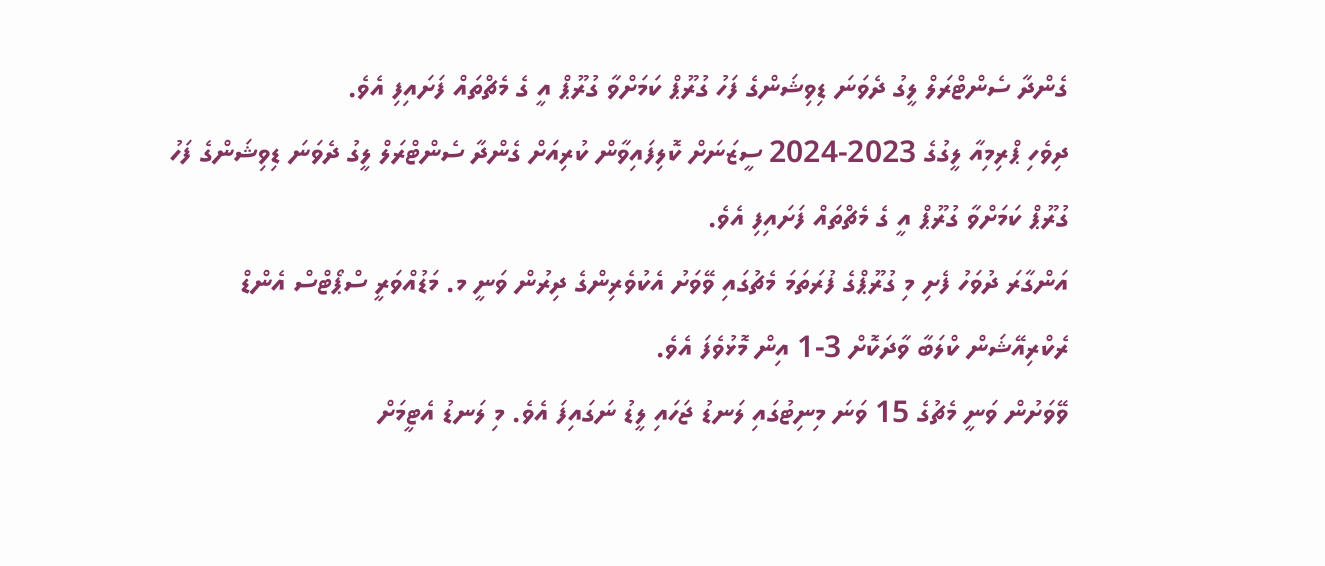ގެންދާ ސެންޓްރަލް ލީގު ދެވަނަ ޑިވިޝަންގެ ފަހު ގުރޫޕް ކަމަށްވާ ގުރޫޕް އީ ގެ މެޗްތައް ފަށައިފި އެވެ.
ދިވެހި ޕްރިމިއާ ލީގުގެ 2023-2024 ސީޒަނަށް ކޮލިފައިވާން ކުރިއަށް ގެންދާ ސެންޓްރަލް ލީގު ދެވަނަ ޑިވިޝަންގެ ފަހު ގުރޫޕް ކަމަށްވާ ގުރޫޕް އީ ގެ މެޗްތައް ފަށައިފި އެވެ.
އަންގާރަ ދުވަހު ފެށި މި ގުރޫޕްގެ ފުރަތަމަ މެޗުގައި ވޭވަށު އެކުވެރިންގެ ދިރުން ވަނީ މ. މަޑުއްވަރީ ސްޕޯޓްސް އެންޑް ރެކްރިއޭޝަން ކްލަބާ ވާދަކޮށް 3-1 އިން މޮޅުވެފަ އެވެ.
ވޭވަށުން ވަނީ މެޗުގެ 15 ވަނަ މިނިޓުގައި ލަނޑު ޖަހައި ލީޑު ނަގައިފަ އެވެ. މި ލަނޑު އެޓީމަށް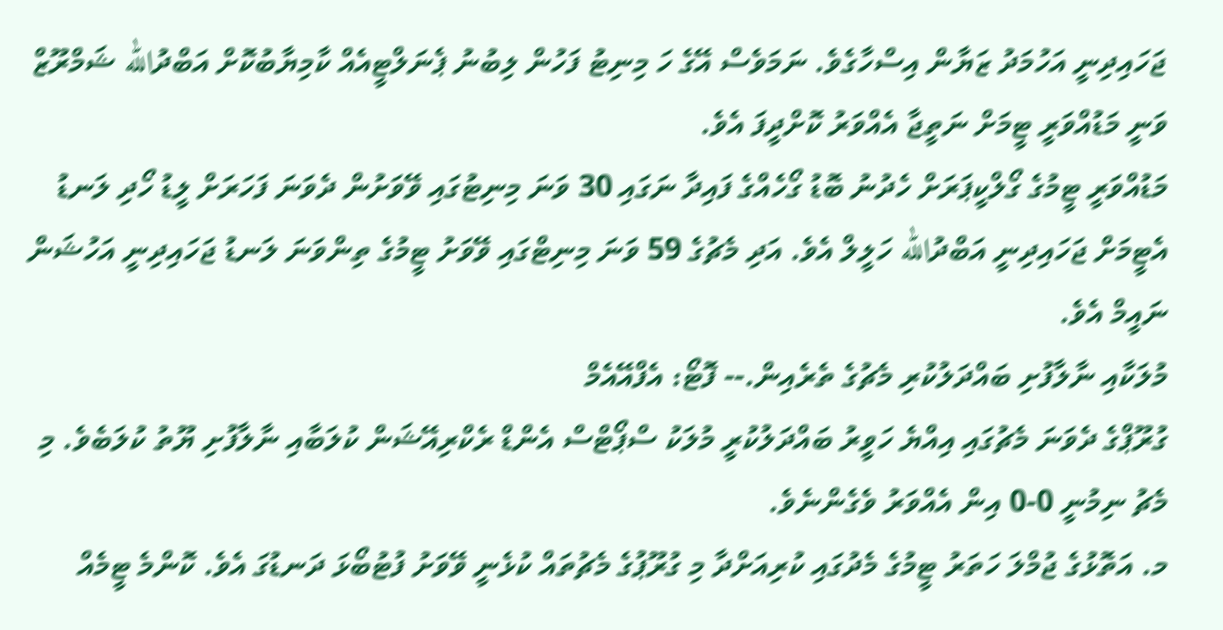ޖަހައިދިނީ އަހުމަދު ޒަޔާން އިސްހާގެވެ. ނަމަވެސް އޭގެ ހަ މިނިޓު ފަހުން ލިބުނު ޕެނަލްޓީއެއް ކާމިޔާބުކޮށް އަބްދުالله ޝަމްރޫޒް ވަނީ މަޑުއްވަރީ ޓީމަށް ނަތީޖާ އެއްވަރު ކޮށްދީފަ އެވެ.
މަޑުއްވަރީ ޓީމުގެ ގޯލްކީޕަރަށް ހެދުނު ބޮޑު ގޯހެއްގެ ފައިދާ ނަގައި 30 ވަނަ މިނިޓުގައި ވޭވަށުން ދެވަނަ ފަހަރަށް ލީޑު ހޯދި ލަނޑު އެޓީމަށް ޖަހައިދިނީ އަބްދުالله ހަލީލް އެވެ. އަދި މެޗުގެ 59 ވަނަ މިނިޓްގައި ވޭވަށު ޓީމުގެ ތިންވަނަ ލަނޑު ޖަހައިދިނީ އަހުޝަން ނައީމް އެވެ.
މުލަކާއި ނާލާފުށި ބައްދަލުކުރި މެޗުގެ ތެރެއިން.-- ފޮޓޯ: އެފްއޭއެމް
ގުރޫޕްގެ ދެވަނަ މެޗުގައި އިއްޔެ ހަވީރު ބައްދަލުކުރީ މުލަކު ސްޕޯޓްސް އެންޑް ރެކްރިއޭޝަން ކުލަބާއި ނާލާފުށި ޔޫތު ކުލަބެވެ. މި މެޗު ނިމުނީ 0-0 އިން އެއްވަރު ވެގެންނެވެ.
މ. އަތޮޅުގެ ޖުމްލަ ހަތަރު ޓީމުގެ މެދުގައި ކުރިއަށްދާ މި ގުރޫޕުގެ މެޗުތައް ކުޅެނީ ވޭވަށު ފުޓުބޯޅަ ދަނޑުގަ އެވެ. ކޮންމެ ޓީމެއް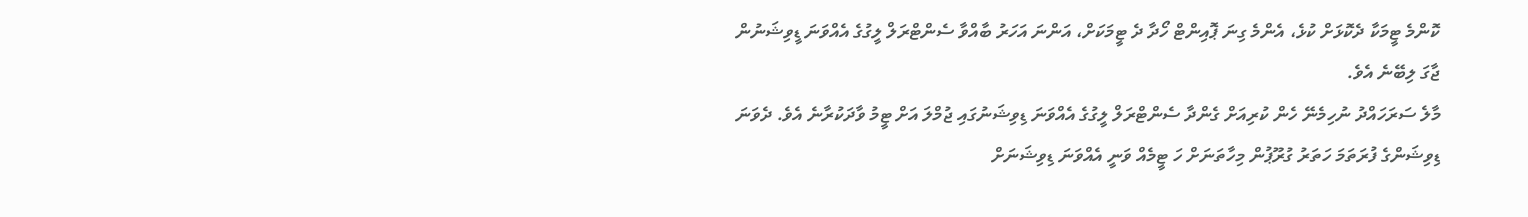ކޮންމެ ޓީމަކާ ދެކޮޅަށް ކުޅެ، އެންމެ ގިނަ ޕޮއިންޓް ހޯދާ ދެ ޓީމަކަށް، އަންނަ އަހަރު ބާއްވާ ސެންޓްރަލް ލީގުގެ އެއްވަނަ ޑީވިޝަނުން ޖާގަ ލިބޭނެ އެވެ.
މާލެ ސަރަހައްދު ނުހިމެނޭ ހެން ކުރިއަށް ގެންދާ ސެންޓްރަލް ލީގުގެ އެއްވަނަ ޑިވިޝަނުގައި ޖުމްލަ އަށް ޓީމު ވާދަކުރާނެ އެވެ. ދެވަނަ ޑިވިޝަންގެ ފުރަތަމަ ހަތަރު ގުރޫޕުން މިހާތަނަށް ހަ ޓީމެއް ވަނީ އެއްވަނަ ޑިވިޝަނަށް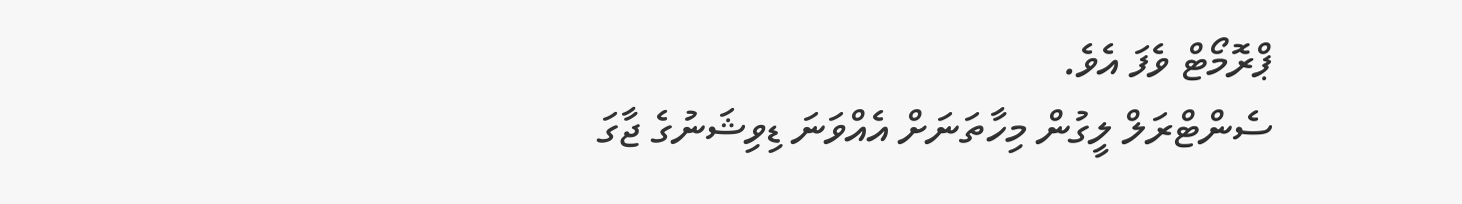ޕްރޮމޯޓް ވެފަ އެވެ.
ސެންޓްރަލް ލީގުން މިހާތަނަށް އެއްވަނަ ޑިވިޝަނުގެ ޖާގަ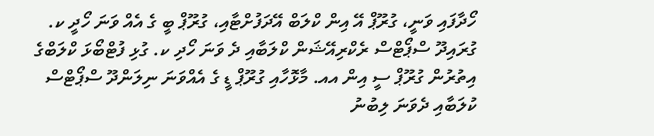ހޯދާފައި ވަނީ، ގުރޫޕް އޭ އިން ކްލަބް އޭދަފުށްޓާއި، ގުރޫޕް ބީ ގެ އެއް ވަނަ ހޯދީ ކ. ގުރައިދޫ ސްޕޯޓްސް ރެކްރިއޭޝަން ކްލަބާއި ދެ ވަނަ ހޯދި ކ. ގުޅި ފުޓްބޯޅަ ކްލަބްގެ އިތުރުން ގުރޫޕް ސީ އިން އއ. މާޅޮހާއި ގުރޫޕް ޑީ ގެ އެއްވަނަ ނިލަންދޫ ސްޕޯޓްސް ކުލަބާއި ދެވަނަ ލިބުނު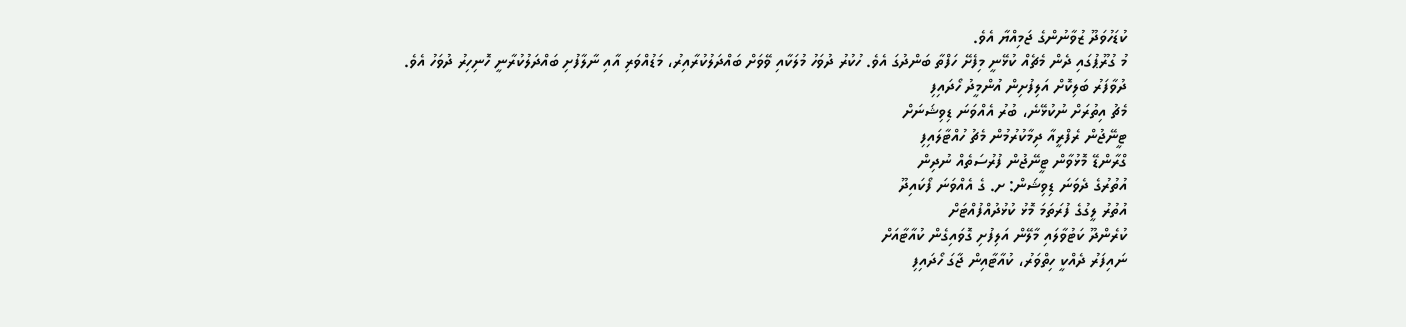ކުޑަހުވަދޫ ޒުވާނުންގެ ޖަމިއްޔާ އެވެ.
މު ގުރޫޕުގައި ދެން މެޗެއް ކުޅޭނީ މިފެށޭ ހަފްތާ ބަންދުގަ އެވެ. ހުކުރު ދުވަހު މުލަކާއި ވޭވަށް ބައްދަލުކުރާއިރު، މަޑުއްވަރި އާއި ނާލާފުށި ބައްދަލުކުރާނީ ހޮނިހިރު ދުވަހު އެވެ.
ދުވާފަރު ބަލިކޮށް އަލިފުށިން އުންމީދު ހޯދައިފި
މެޗު އިތުރަށް ނުކުޅޭނެ، ބުރު އެއްވަނަ ޑިވިޝަނަށް
ޓީނޭޖުން ރެފްރީއާ ދިމާކުރުމުން މެޗު ހުއްޓާލައިފި
ގްރާންޑޭ މޮޅުވާން ޓީނޭޖުން ފުރުސަތެއް ނުދިން
އުތުރުގެ ދެވަނަ ޑިވިޝަން: ށ. ގެ އެއްވަނަ ފޯކައިދޫ
އުތުރު ލީގުގެ ފުރަތަމަ މޮޅު ކުޅުދުއްފުއްޓަށް
ކުރެންދޫ ކަޓުވާލައި މާލޭން އަލިފުށި ގޮވައިގެން ކުއާޓާއަށް
ނައިފަރު ދެއްކީ ހިތްވަރު، ކުއާޓާއިން ޖާގަ ހޯދައިފި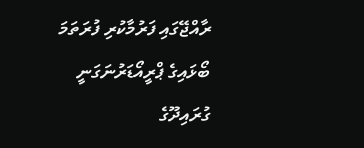ރާއްޖޭގައި ފަރުމާކުރި ފުރަތަމަ ބޯޅައިގެ ޕްރީއޯޑަރުނަގަނީ
ގުރައިދޫގެ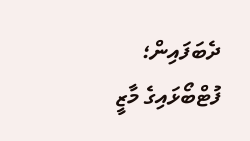ދެބަފައިން؛ ފުޓްބޯޅައިގެ މާޒީ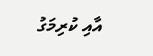އާއި ކުރިމަގު